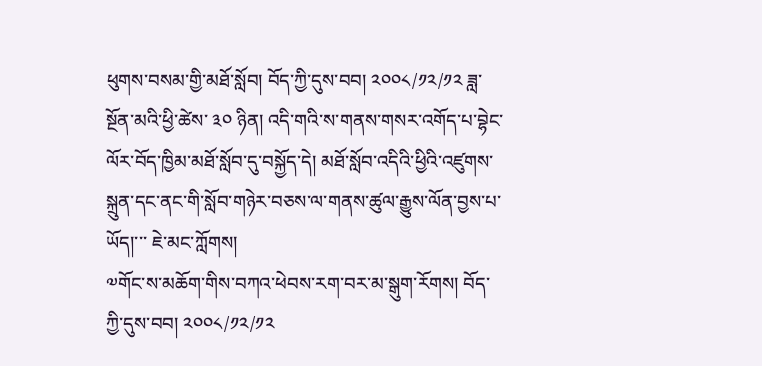ཕུགས་བསམ་གྱི་མཐོ་སློབ། བོད་ཀྱི་དུས་བབ། ༢༠༠༨/༡༢/༡༢ ཟླ་སྔོན་མའི་ཕྱི་ཚེས་ ༣༠ ཉིན། འདི་གའི་ས་གནས་གསར་འགོད་པ་བྷེང་ལོར་བོད་ཁྱིམ་མཐོ་སློབ་དུ་བསྐྱོད་དེ། མཐོ་སློབ་འདིའི་ཕྱིའི་འཛུགས་སྐྲུན་དང་ནང་གི་སློབ་གཉེར་བཅས་ལ་གནས་ཚུལ་རྒྱུས་ལོན་བྱས་པ་ཡོད།་་་ ཇེ་མང་ཀློགས།
༧གོང་ས་མཆོག་གིས་བཀའ་ཕེབས་རག་བར་མ་སྒུག་རོགས། བོད་ཀྱི་དུས་བབ། ༢༠༠༨/༡༢/༡༢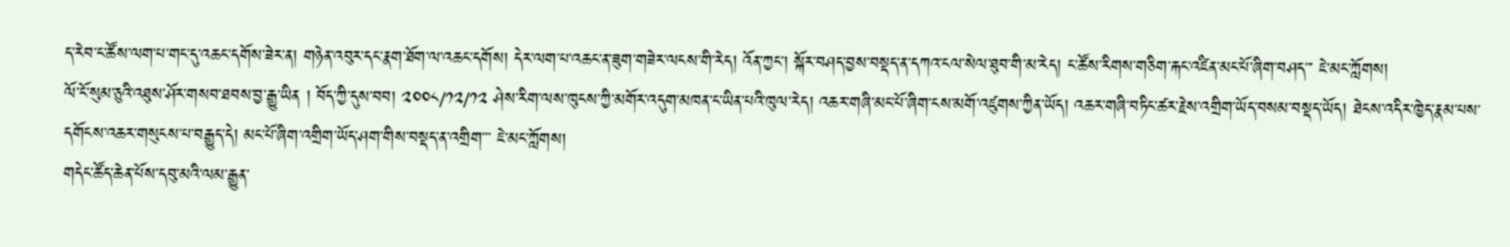ད་རེབ་ང་ཚོས་ལག་པ་གང་དུ་འཆང་དགོས་ཟེར་ན། གཉེན་འབུར་དང་རྣག་ཐོག་ལ་འཆང་དགོས། དེར་ལག་པ་འཆང་ན་ཟུག་གཟེར་ལངས་གི་རེད། འོན་ཀྱང་། སྐོར་བཤད་བྱས་བསྡད་ན་དཀའ་ངལ་སེལ་ཐུབ་གི་མ་རེད། ང་ཚོས་རིགས་གཅིག་རྐང་འཛིན་མང་པོ་ཞིག་བཤད་་་ ཇེ་མང་ཀློགས།
ལོ་ངོ་སུམ་ཅུའི་འཐུས་ཤོར་གསབ་ཐབས་བྱ་རྒྱུ་ཡིན ། བོད་ཀྱི་དུས་བབ། ༢༠༠༨/༡༢/༡༢ ཤེས་རིག་ལས་ཁུངས་ཀྱི་མགོར་འདུག་མཁན་ང་ཡིན་པའི་ཁུལ་རེད། འཆར་གཞི་མང་པོ་ཞིག་ངས་མགོ་འཛུགས་ཀྱིན་ཡོད། འཆར་གཞི་བཏིང་ཚར་རྗེས་འགྲིག་ཡོད་བསམ་བསྡད་ཡོད། ཐེངས་འདིར་ཁྱེད་རྣམ་པས་དགོངས་འཆར་གསུངས་པ་བརྒྱུད་དེ། མང་པོ་ཞིག་འགྲིག་ཡོད་ཤག་གིས་བསྡད་ན་འགྲིག་་་ ཇེ་མང་ཀློགས།
གདེང་ཚོད་ཆེན་པོས་དབུ་མའི་ལམ་རྒྱུན་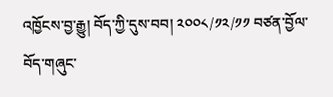འཁྱོངས་བྱ་རྒྱུ། བོད་ཀྱི་དུས་བབ། ༢༠༠༨/༡༢/༡༡ བཙན་བྱོལ་བོད་གཞུང་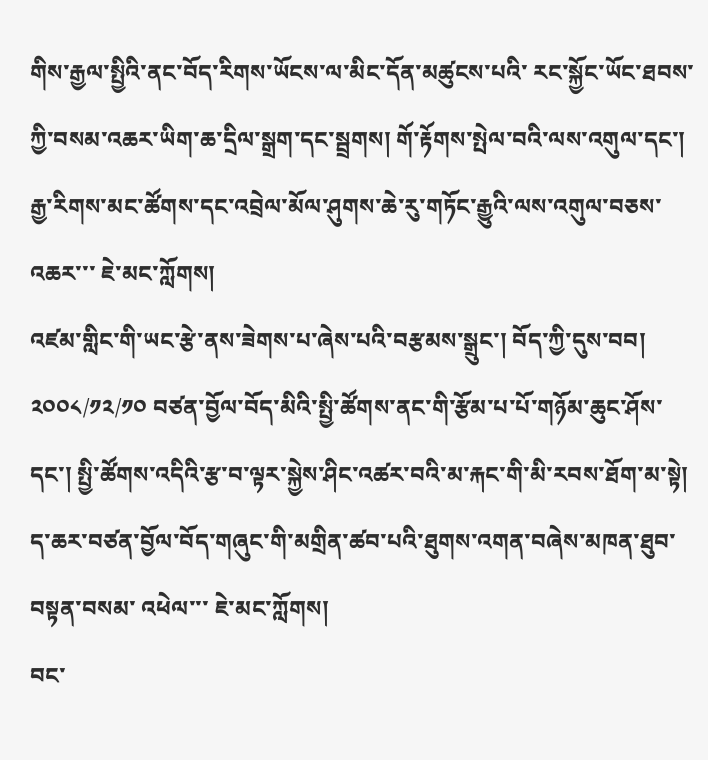གིས་རྒྱལ་སྤྱིའི་ནང་བོད་རིགས་ཡོངས་ལ་མིང་དོན་མཚུངས་པའི་ རང་སྐྱོང་ཡོང་ཐབས་ཀྱི་བསམ་འཆར་ཡིག་ཆ་དྲིལ་སྒྲག་དང་སྦྲགས། གོ་རྟོགས་སྤེལ་བའི་ལས་འགུལ་དང་། རྒྱ་རིགས་མང་ཚོགས་དང་འབྲེལ་མོལ་ཤུགས་ཆེ་རུ་གཏོང་རྒྱུའི་ལས་འགུལ་བཅས་འཆར་་་ ཇེ་མང་ཀློགས།
འཛམ་གླིང་གི་ཡང་རྩེ་ནས་ཟེགས་པ་ཞེས་པའི་བརྩམས་སྒྲུང་། བོད་ཀྱི་དུས་བབ། ༢༠༠༨/༡༢/༡༠ བཙན་བྱོལ་བོད་མིའི་སྤྱི་ཚོགས་ནང་གི་རྩོམ་པ་པོ་གཉོམ་ཆུང་ཤོས་དང་། སྤྱི་ཚོགས་འདིའི་རྩ་བ་ལྟར་སྐྱེས་ཤིང་འཚར་བའི་མ་རྐང་གི་མི་རབས་ཐོག་མ་སྟེ། ད་ཆར་བཙན་བྱོལ་བོད་གཞུང་གི་མགྲིན་ཚབ་པའི་ཐུགས་འགན་བཞེས་མཁན་ཐུབ་བསྟན་བསམ་ འཕེལ་་་ ཇེ་མང་ཀློགས།
བང་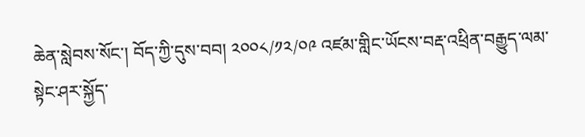ཆེན་སླེབས་སོང་། བོད་ཀྱི་དུས་བབ། ༢༠༠༨/༡༢/༠༩ འཛམ་གླིང་ཡོངས་བརྡ་འཕྲིན་བརྒྱུད་ལམ་སྟེང་ཤར་སྐྱོད་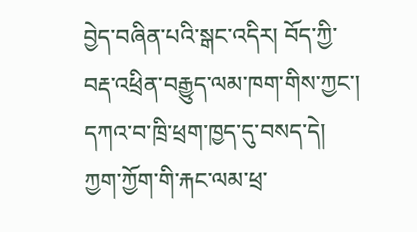བྱེད་བཞིན་པའི་སྒང་འདིར། བོད་ཀྱི་བརྡ་འཕྲིན་བརྒྱུད་ལམ་ཁག་གིས་ཀྱང་། དཀའ་བ་ཁྲི་ཕྲག་ཁྱད་དུ་བསད་དེ། ཀྱག་ཀྱོག་གི་རྐང་ལམ་ཕྲ་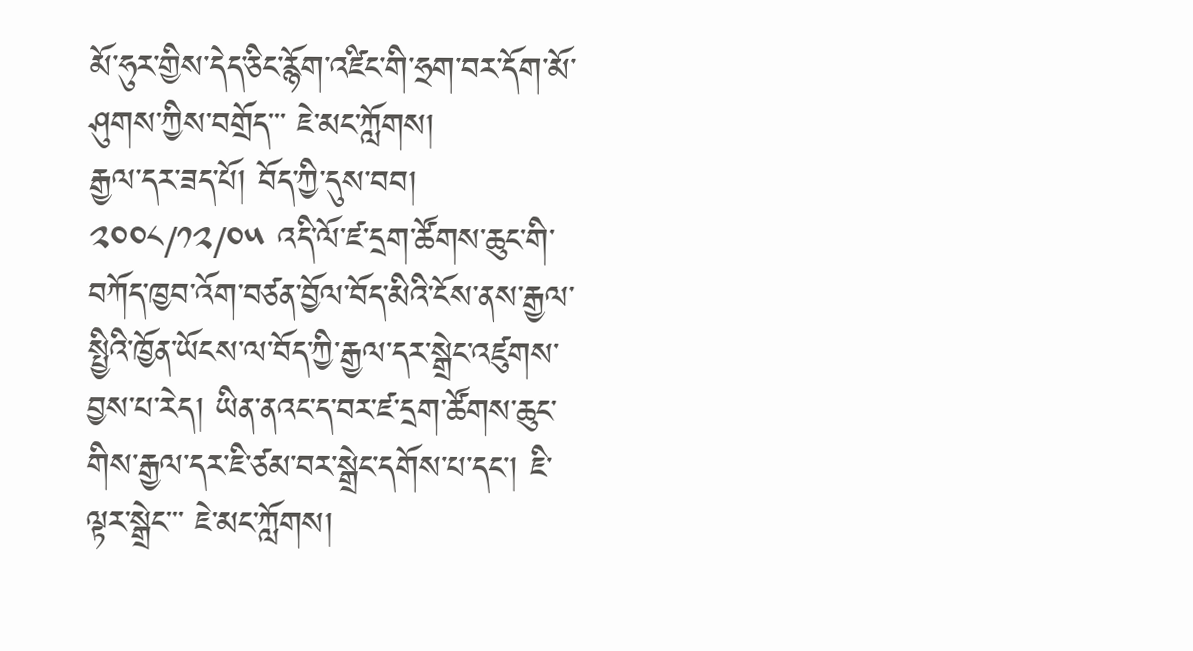མོ་ཧུར་གྱིས་དེད་ཅིང་རྙོག་འཛིང་གི་ཧྲག་བར་དོག་མོ་ཤུགས་ཀྱིས་བགྲོད་་་ ཇེ་མང་ཀློགས།
རྒྱལ་དར་ཟད་པོ། བོད་ཀྱི་དུས་བབ། ༢༠༠༨/༡༢/༠༥ འདི་ལོ་ཛ་དྲག་ཚོགས་ཆུང་གི་བཀོད་ཁྱབ་འོག་བཙན་བྱོལ་བོད་མིའི་ངོས་ནས་རྒྱལ་སྤྱིའི་ཁྱོན་ཡོངས་ལ་བོད་ཀྱི་རྒྱལ་དར་སྒྲེང་འཛུགས་བྱས་པ་རེད། ཡིན་ནའང་ད་བར་ཛ་དྲག་ཚོགས་ཆུང་གིས་རྒྱལ་དར་ཇི་ཙམ་བར་སྒྲེང་དགོས་པ་དང་། ཇི་ལྟར་སྒྲེང་་་ ཇེ་མང་ཀློགས།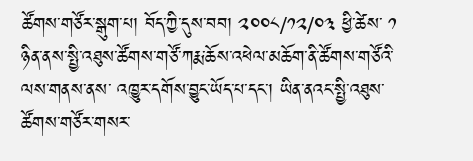ཚོགས་གཙོར་སྒུག་པ། བོད་ཀྱི་དུས་བབ། ༢༠༠༨/༡༢/༠༣ ཕྱི་ཚེས་ ༡ ཉིན་ནས་སྤྱི་འཐུས་ཚོགས་གཙོ་ཀརྨ་ཆོས་འཕེལ་མཆོག་ནི་ཚོགས་གཙོའི་ལས་གནས་ནས་ འཁྱུར་དགོས་བྱུང་ཡོད་པ་དང་། ཡིན་ནའང་སྤྱི་འཐུས་ཚོགས་གཙོར་གསར་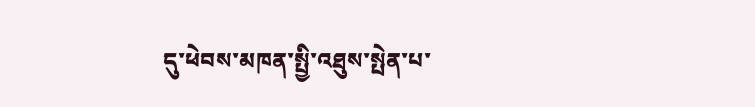དུ་ཕེབས་མཁན་སྤྱི་འཐུས་སྤེན་པ་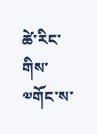ཚེ་རིང་གིས་ ༧གོང་ས་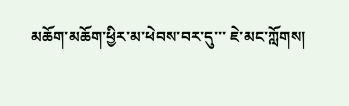མཆོག་མཆོག་ཕྱིར་མ་ཕེབས་བར་དུ་་་ ཇེ་མང་ཀློགས།